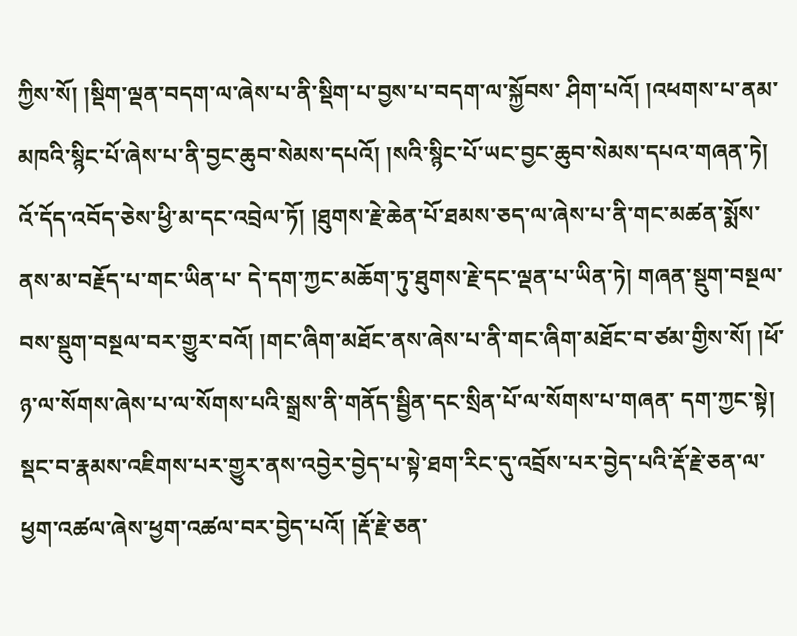ཀྱིས་སོ། །སྡིག་ལྡན་བདག་ལ་ཞེས་པ་ནི་སྡིག་པ་བྱས་པ་བདག་ལ་སྐྱོབས་ ཤིག་པའོ། །འཕགས་པ་ནམ་མཁའི་སྙིང་པོ་ཞེས་པ་ནི་བྱང་ཆུབ་སེམས་དཔའོ། །སའི་སྙིང་པོ་ཡང་བྱང་ཆུབ་སེམས་དཔའ་གཞན་ཏེ། འོ་དོད་འབོད་ཅེས་ཕྱི་མ་དང་འབྲེལ་ཏོ། །ཐུགས་རྗེ་ཆེན་པོ་ཐམས་ཅད་ལ་ཞེས་པ་ནི་གང་མཚན་སྨོས་ནས་མ་བརྗོད་པ་གང་ཡིན་པ་ དེ་དག་ཀྱང་མཆོག་ཏུ་ཐུགས་རྗེ་དང་ལྡན་པ་ཡིན་ཏེ། གཞན་སྡུག་བསྔལ་བས་སྡུག་བསྔལ་བར་གྱུར་བའོ། །གང་ཞིག་མཐོང་ནས་ཞེས་པ་ནི་གང་ཞིག་མཐོང་བ་ཙམ་གྱིས་སོ། །ཕོ་ཉ་ལ་སོགས་ཞེས་པ་ལ་སོགས་པའི་སྒྲས་ནི་གནོད་སྦྱིན་དང་སྲིན་པོ་ལ་སོགས་པ་གཞན་ དག་ཀྱང་སྟེ། སྡང་བ་རྣམས་འཇིགས་པར་གྱུར་ནས་འབྱེར་བྱེད་པ་སྟེ་ཐག་རིང་དུ་འབྲོས་པར་བྱེད་པའི་རྡོ་རྗེ་ཅན་ལ་ཕྱག་འཚལ་ཞེས་ཕྱག་འཚལ་བར་བྱེད་པའོ། །རྡོ་རྗེ་ཅན་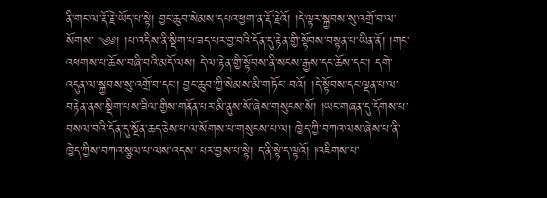ནི་གང་ལ་རྡོ་རྗེ་ཡོད་པ་སྟེ། བྱང་ཆུབ་སེམས་དཔའ་ཕྱག་ན་རྡོ་རྗེའོ། །དེ་ལྟར་སྐྱབས་སུ་འགྲོ་བ་ལ་སོགས་ ༄༅། །པ་འདིས་ནི་སྡིག་པ་ཟད་པར་བྱ་བའི་དོན་དུ་རྟེན་གྱི་སྟོབས་བསྟན་པ་ཡིན་ནོ། །གང་འཕགས་པ་ཆོས་བཞི་བའི་མདོ་ལས། དེ་ལ་རྟེན་གྱི་སྟོབས་ནི་སངས་རྒྱས་དང་ཆོས་དང་། དགེ་འདུན་ལ་སྐྱབས་སུ་འགྲོ་བ་དང་། བྱང་ཆུབ་ཀྱི་སེམས་མི་གཏོང་ བའོ། །དེ་སྟོབས་དང་ལྡན་པ་ལ་བརྟེན་ནས་སྡིག་པས་ཟིལ་གྱིས་གནོན་པར་མི་ནུས་སོ་ཞེས་གསུངས་སོ། །ཡང་གཞན་དུ་དོགས་པ་བསལ་བའི་དོན་དུ་སྔོན་ཆད་ཅེས་པ་ལ་སོགས་པ་གསུངས་པ་ལ། ཁྱེད་ཀྱི་བཀའ་ལས་ཞེས་པ་ནི་ཁྱེད་ཀྱིས་བཀའ་སྩལ་པ་ལས་འདས་ པར་བྱས་པ་སྟེ། ད་ནི་སྟེ་ད་ལྟའོ། །འཇིགས་པ་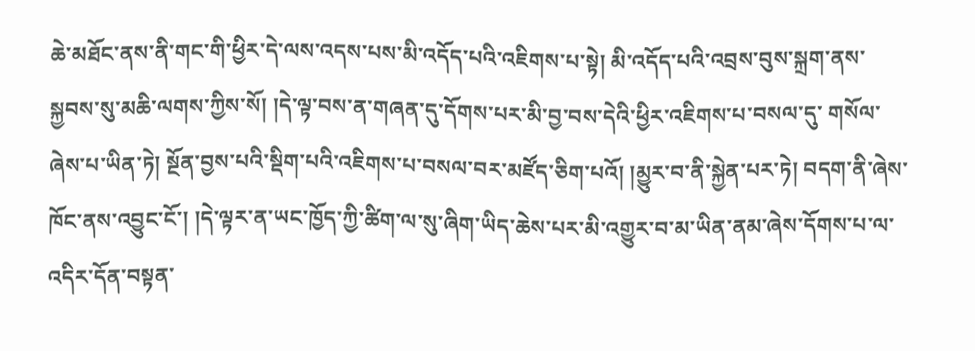ཆེ་མཐོང་ནས་ནི་གང་གི་ཕྱིར་དེ་ལས་འདས་པས་མི་འདོད་པའི་འཇིགས་པ་སྟེ། མི་འདོད་པའི་འབྲས་བུས་སྐྲག་ནས་སྐྱབས་སུ་མཆི་ལགས་ཀྱིས་སོ། །དེ་ལྟ་བས་ན་གཞན་དུ་དོགས་པར་མི་བྱ་བས་དེའི་ཕྱིར་འཇིགས་པ་བསལ་དུ་ གསོལ་ཞེས་པ་ཡིན་ཏེ། སྔོན་བྱས་པའི་སྡིག་པའི་འཇིགས་པ་བསལ་བར་མཛོད་ཅིག་པའོ། །མྱུར་བ་ནི་སྐྱེན་པར་ཏེ། བདག་ནི་ཞེས་ཁོང་ནས་འབྱུང་ངོ་། །དེ་ལྟར་ན་ཡང་ཁྱོད་ཀྱི་ཚིག་ལ་སུ་ཞིག་ཡིད་ཆེས་པར་མི་འགྱུར་བ་མ་ཡིན་ནམ་ཞེས་དོགས་པ་ལ་འདིར་དོན་བསྟན་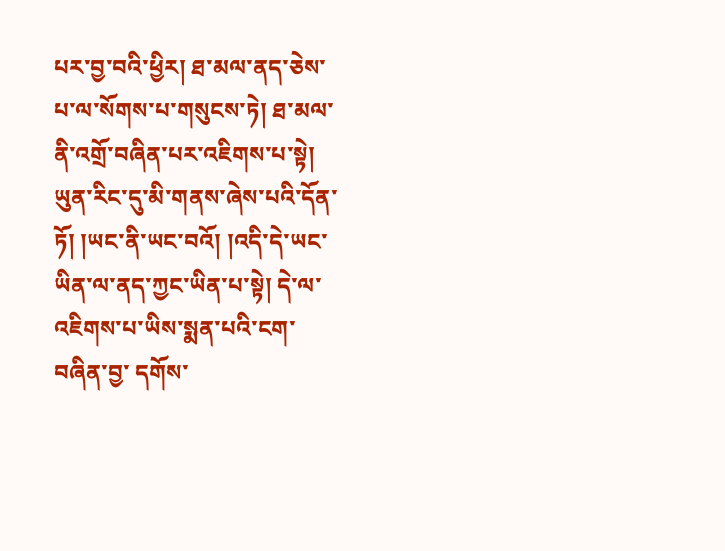པར་བྱ་བའི་ཕྱིར། ཐ་མལ་ནད་ཅེས་པ་ལ་སོགས་པ་གསུངས་ཏེ། ཐ་མལ་ནི་འགྲོ་བཞིན་པར་འཇིགས་པ་སྟེ། ཡུན་རིང་དུ་མི་གནས་ཞེས་པའི་དོན་ཏོ། །ཡང་ནི་ཡང་བའོ། །འདི་དེ་ཡང་ཡིན་ལ་ནད་ཀྱང་ཡིན་པ་སྟེ། དེ་ལ་འཇིགས་པ་ཡིས་སྨན་པའི་ངག་བཞིན་བྱ་ དགོས་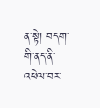ན་སྟེ། བདག་གི་ནད་ནི་འཕེལ་བར་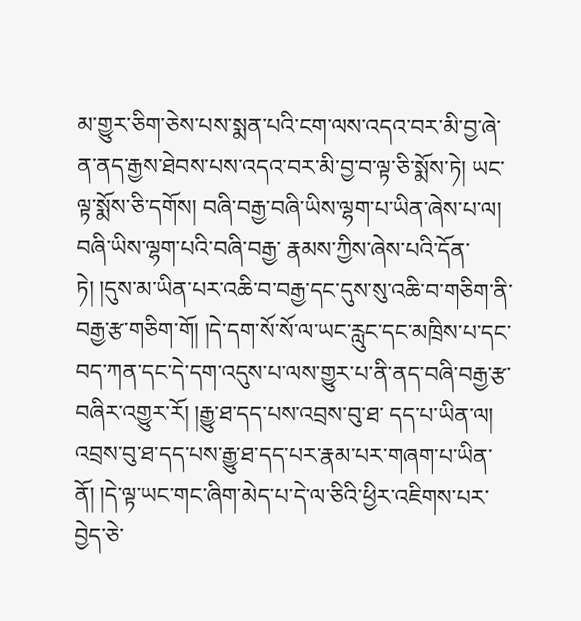མ་གྱུར་ཅིག་ཅེས་པས་སྨན་པའི་ངག་ལས་འདའ་བར་མི་བྱ་ཞེ་ན་ནད་རྒྱས་ཐེབས་པས་འདའ་བར་མི་བྱ་བ་ལྟ་ཅི་སྨོས་ཏེ། ཡང་ལྟ་སྨོས་ཅི་དགོས། བཞི་བརྒྱ་བཞི་ཡིས་ལྷག་པ་ཡིན་ཞེས་པ་ལ། བཞི་ཡིས་ལྷག་པའི་བཞི་བརྒྱ་ རྣམས་ཀྱིས་ཞེས་པའི་དོན་ཏེ། །དུས་མ་ཡིན་པར་འཆི་བ་བརྒྱ་དང་དུས་སུ་འཆི་བ་གཅིག་ནི་བརྒྱ་རྩ་གཅིག་གོ། །དེ་དག་སོ་སོ་ལ་ཡང་རླུང་དང་མཁྲིས་པ་དང་བད་ཀན་དང་དེ་དག་འདུས་པ་ལས་གྱུར་པ་ནི་ནད་བཞི་བརྒྱ་རྩ་བཞིར་འགྱུར་རོ། །རྒྱུ་ཐ་དད་པས་འབྲས་བུ་ཐ་ དད་པ་ཡིན་ལ། འབྲས་བུ་ཐ་དད་པས་རྒྱུ་ཐ་དད་པར་རྣམ་པར་གཞག་པ་ཡིན་ནོ། །དེ་ལྟ་ཡང་གང་ཞིག་མེད་པ་དེ་ལ་ཅིའི་ཕྱིར་འཇིགས་པར་བྱེད་ཅེ་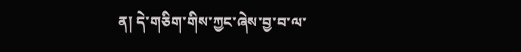ན། དེ་གཅིག་གིས་ཀྱང་ཞེས་བྱ་བ་ལ་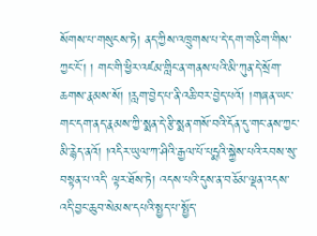སོགས་པ་གསུངས་ཏེ། ནད་ཀྱིས་འཁྲུགས་པ་དེ་དག་གཅིག་གིས་ཀྱང་ངོ་། ། གང་གི་ཕྱིར་འཛམ་གླིང་ན་གནས་པའི་མི་ཀུན་དེ་སྲོག་ཆགས་རྣམས་སོ། །རླག་བྱེད་པ་ནི་འཆི་བར་བྱེད་པའོ། །གཞན་ཡང་གང་དག་ནད་རྣམས་ཀྱི་སྨན་དེ་རྩི་སྨན་གསོ་བའི་དོན་དུ་གང་ནས་ཀྱང་མི་རྙེད་ནའོ། །འདིར་ཡུལ་ཀ་ཤིའི་རྒྱལ་པོ་པདྨའི་སྐྱེས་པའི་རབས་སུ་བསྟན་པ་འདི་ ལྟར་ཐོས་ཏེ། འདས་པའི་དུས་ན་བཅོམ་ལྡན་འདས་འདི་བྱང་ཆུབ་སེམས་དཔའི་སྤྱད་པ་སྤྱོད་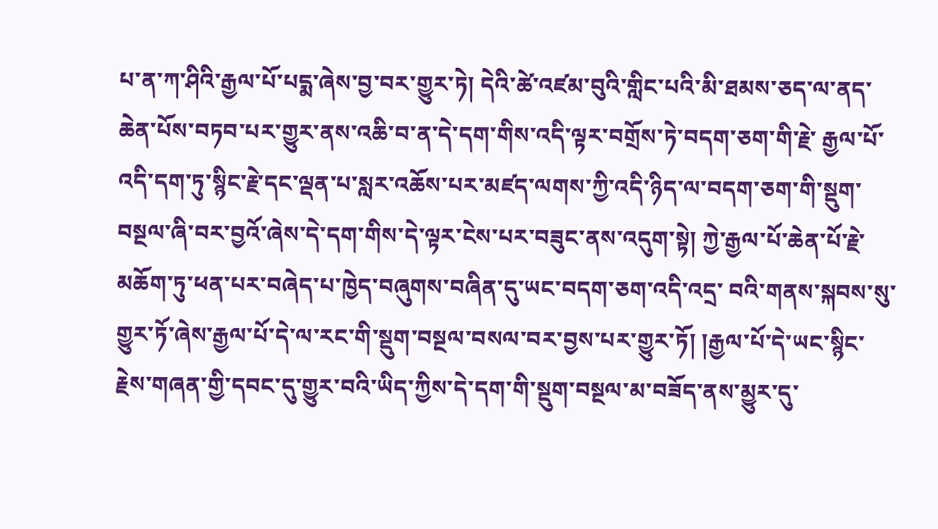པ་ན་ཀ་ཤིའི་རྒྱལ་པོ་པདྨ་ཞེས་བྱ་བར་གྱུར་ཏེ། དེའི་ཚེ་འཛམ་བུའི་གླིང་པའི་མི་ཐམས་ཅད་ལ་ནད་ཆེན་པོས་བཏབ་པར་གྱུར་ནས་འཆི་བ་ན་དེ་དག་གིས་འདི་ལྟར་བགྲོས་ཏེ་བདག་ཅག་གི་རྗེ་ རྒྱལ་པོ་འདི་དག་ཏུ་སྙིང་རྗེ་དང་ལྡན་པ་སླར་འཆོས་པར་མཛད་ལགས་ཀྱི་འདི་ཉིད་ལ་བདག་ཅག་གི་སྡུག་བསྔལ་ཞི་བར་བྱའོ་ཞེས་དེ་དག་གིས་དེ་ལྟར་ངེས་པར་བཟུང་ནས་འདུག་སྟེ། ཀྱེ་རྒྱལ་པོ་ཆེན་པོ་རྗེ་མཆོག་ཏུ་ཕན་པར་བཞེད་པ་ཁྱེད་བཞུགས་བཞིན་དུ་ཡང་བདག་ཅག་འདི་འདྲ་ བའི་གནས་སྐབས་སུ་གྱུར་ཏོ་ཞེས་རྒྱལ་པོ་དེ་ལ་རང་གི་སྡུག་བསྔལ་བསལ་བར་བྱས་པར་གྱུར་ཏོ། །རྒྱལ་པོ་དེ་ཡང་སྙིང་རྗེས་གཞན་གྱི་དབང་དུ་གྱུར་བའི་ཡིད་ཀྱིས་དེ་དག་གི་སྡུག་བསྔལ་མ་བཟོད་ནས་མྱུར་དུ་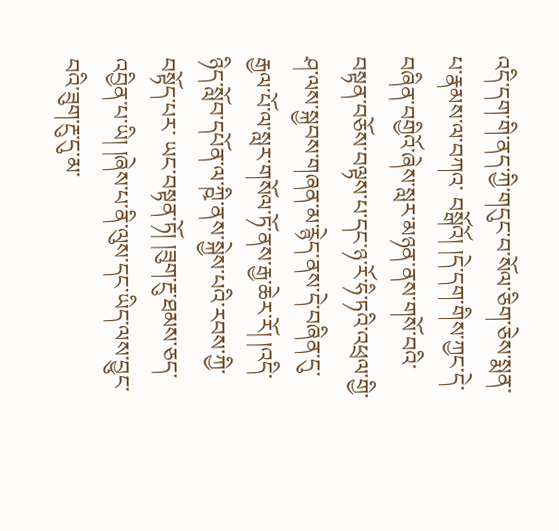འདི་དག་གི་ནད་ཀྱི་གདུང་བ་སོལ་ཅིག་ཅེས་སྨན་པ་རྣམས་ལ་བཀའ་ བསྒོའོ། །དེ་དག་གིས་ཀྱང་དེ་བཞིན་བགྱིའོ་ཞེས་སླར་མཉན་ནས་གསོ་བའི་བསྟན་བཅོས་བལྟས་པ་དང་ཉ་རོ་ཧི་ཏའི་འཕྲལ་གྱི་ཤ་ལས་སྐྱབས་གཞན་མ་རྙེད་ནས་དེ་བཞིན་དུ་རྒྱལ་པོ་ལ་སླར་གསོལ་ཏོ་ནས་རྒྱ་ཆེར་རོ། །འདི་ཉིད་སློབ་དཔོན་ལ་ཀྵི་ནས་སྐྱེས་པའི་རབས་ཀྱི་བསྟོད་པར་ ཡང་བསྟན་ཏོ། །ཟུག་རྔུ་ཐམས་ཅད་འབྱིན་པ་ཡི། །ཞེས་པ་ནི་ལུས་དང་ཡིད་ལས་བྱུང་བའི་ཟུག་རྔུ་དུ་མ་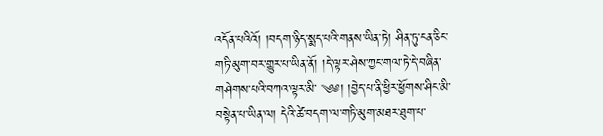འདོན་པའིའོ། །བདག་ཉིད་སྨད་པའི་གནས་ཡིན་ཏེ། ཤིན་ཏུ་ངན་ཅིང་གཏི་མུག་བར་གྱུར་པ་ཡིན་ནོ། །དེ་ལྟར་ཤེས་ཀྱང་གལ་ཏེ་དེ་བཞིན་གཤེགས་པའི་བཀའ་ལྟར་མི་ ༄༅། །བྱེད་པ་ནི་ཕྱིར་ཕྱོགས་ཤིང་མི་བསྟེན་པ་ཡིན་ལ། དེའི་ཚེ་བདག་ལ་གཏི་མུག་མཐར་ཐུག་པ་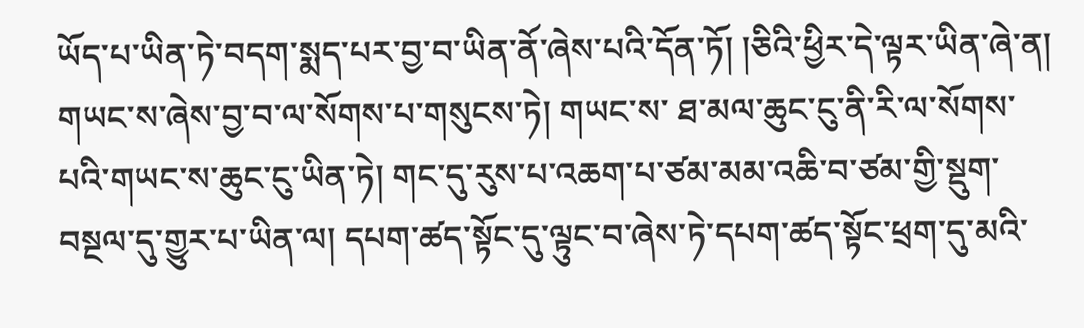ཡོད་པ་ཡིན་ཏེ་བདག་སྨད་པར་བྱ་བ་ཡིན་ནོ་ཞེས་པའི་དོན་ཏོ། །ཅིའི་ཕྱིར་དེ་ལྟར་ཡིན་ཞེ་ན། གཡང་ས་ཞེས་བྱ་བ་ལ་སོགས་པ་གསུངས་ཏེ། གཡང་ས་ ཐ་མལ་ཆུང་ངུ་ནི་རི་ལ་སོགས་པའི་གཡང་ས་ཆུང་ངུ་ཡིན་ཏེ། གང་དུ་རུས་པ་འཆག་པ་ཙམ་མམ་འཆི་བ་ཙམ་གྱི་སྡུག་བསྔལ་དུ་གྱུར་པ་ཡིན་ལ། དཔག་ཚད་སྟོང་དུ་ལྟུང་བ་ཞེས་ཏེ་དཔག་ཚད་སྟོང་ཕྲག་དུ་མའི་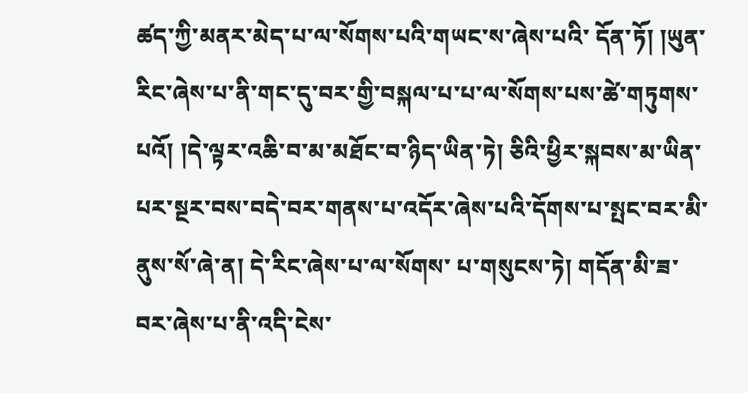ཚད་ཀྱི་མནར་མེད་པ་ལ་སོགས་པའི་གཡང་ས་ཞེས་པའི་ དོན་ཏོ། །ཡུན་རིང་ཞེས་པ་ནི་གང་དུ་བར་གྱི་བསྐལ་པ་པ་ལ་སོགས་པས་ཚེ་གཏུགས་པའོ། །དེ་ལྟར་འཆི་བ་མ་མཐོང་བ་ཉིད་ཡིན་ཏེ། ཅིའི་ཕྱིར་སྐབས་མ་ཡིན་པར་སྔར་བས་བདེ་བར་གནས་པ་འདོར་ཞེས་པའི་དོགས་པ་སྤང་བར་མི་ནུས་སོ་ཞེ་ན། དེ་རིང་ཞེས་པ་ལ་སོགས་ པ་གསུངས་ཏེ། གདོན་མི་ཟ་བར་ཞེས་པ་ནི་འདི་ངེས་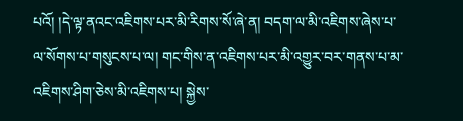པའོ། །དེ་ལྟ་ནའང་འཇིགས་པར་མི་རིགས་སོ་ཞེ་ན། བདག་ལ་མི་འཇིགས་ཞེས་པ་ལ་སོགས་པ་གསུངས་པ་ལ། གང་གིས་ན་འཇིགས་པར་མི་འགྱུར་བར་གནས་པ་མ་འཇིགས་ཤིག་ཅེས་མི་འཇིགས་པ། སྐྱེས་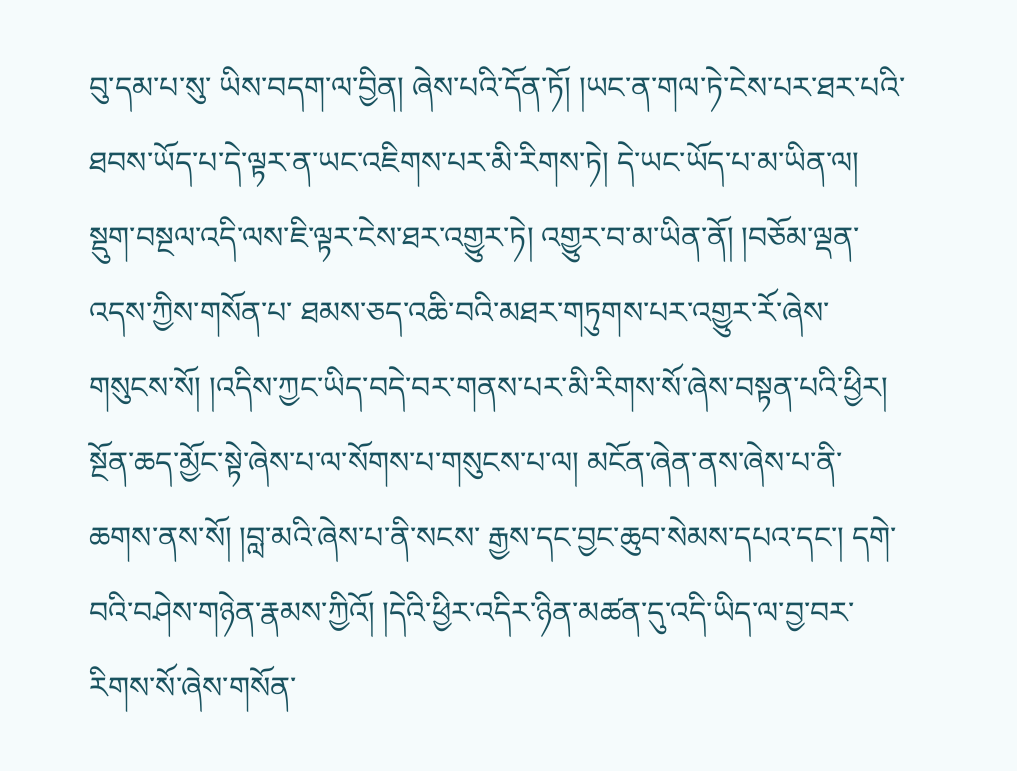བུ་དམ་པ་སུ་ ཡིས་བདག་ལ་བྱིན། ཞེས་པའི་དོན་ཏོ། །ཡང་ན་གལ་ཏེ་ངེས་པར་ཐར་པའི་ཐབས་ཡོད་པ་དེ་ལྟར་ན་ཡང་འཇིགས་པར་མི་རིགས་ཏེ། དེ་ཡང་ཡོད་པ་མ་ཡིན་ལ། སྡུག་བསྔལ་འདི་ལས་ཇི་ལྟར་ངེས་ཐར་འགྱུར་ཏེ། འགྱུར་བ་མ་ཡིན་ནོ། །བཅོམ་ལྡན་འདས་ཀྱིས་གསོན་པ་ ཐམས་ཅད་འཆི་བའི་མཐར་གཏུགས་པར་འགྱུར་རོ་ཞེས་གསུངས་སོ། །འདིས་ཀྱང་ཡིད་བདེ་བར་གནས་པར་མི་རིགས་སོ་ཞེས་བསྟན་པའི་ཕྱིར། སྔོན་ཆད་མྱོང་སྟེ་ཞེས་པ་ལ་སོགས་པ་གསུངས་པ་ལ། མངོན་ཞེན་ནས་ཞེས་པ་ནི་ཆགས་ནས་སོ། །བླ་མའི་ཞེས་པ་ནི་སངས་ རྒྱས་དང་བྱང་ཆུབ་སེམས་དཔའ་དང་། དགེ་བའི་བཤེས་གཉེན་རྣམས་ཀྱིའོ། །དེའི་ཕྱིར་འདིར་ཉིན་མཚན་དུ་འདི་ཡིད་ལ་བྱ་བར་རིགས་སོ་ཞེས་གསོན་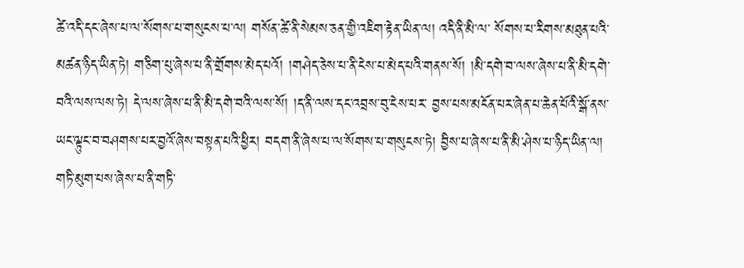ཚེ་འདི་དང་ཞེས་པ་ལ་སོགས་པ་གསུངས་པ་ལ། གསོན་ཚེ་ནི་སེམས་ཅན་གྱི་འཇིག་རྟེན་ཡིན་ལ། འདི་ནི་མི་ལ་ སོགས་པ་རིགས་མཐུན་པའི་མཚན་ཉིད་ཡིན་ཏེ། གཅིག་པུ་ཞེས་པ་ནི་གྲོགས་མེད་པའོ། །གཤེད་ཅེས་པ་ནི་ངེས་པ་མེད་པའི་གནས་སོ། །མི་དགེ་བ་ལས་ཞེས་པ་ནི་མི་དགེ་བའི་ལས་ལས་ཏེ། དེ་ལས་ཞེས་པ་ནི་མི་དགེ་བའི་ལས་སོ། །ད་ནི་ལས་དང་འབྲས་བུ་ངེས་པར་ བྱས་པས་མངོན་པར་ཞེན་པ་ཆེན་པོའི་སྒོ་ནས་ཡང་ལྟུང་བ་བཤགས་པར་བྱའོ་ཞེས་བསྟན་པའི་ཕྱིར། བདག་ནི་ཞེས་པ་ལ་སོགས་པ་གསུངས་ཏེ། བྱིས་པ་ཞེས་པ་ནི་མི་ཤེས་པ་ཉིད་ཡིན་ལ། གཏི་མུག་པས་ཞེས་པ་ནི་གཏི་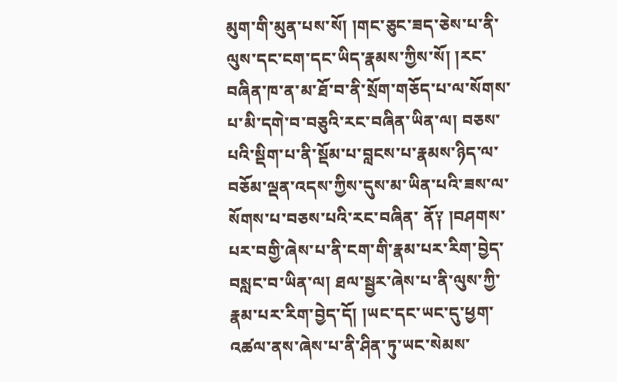མུག་གི་མུན་པས་སོ། །གང་ཅུང་ཟད་ཅེས་པ་ནི་ ལུས་དང་ངག་དང་ཡིད་རྣམས་ཀྱིས་སོ། །རང་བཞིན་ཁ་ན་མ་ཐོ་བ་ནི་སྲོག་གཅོད་པ་ལ་སོགས་པ་མི་དགེ་བ་བཅུའི་རང་བཞིན་ཡིན་ལ། བཅས་པའི་སྡིག་པ་ནི་སྡོམ་པ་བླངས་པ་རྣམས་ཉིད་ལ་བཅོམ་ལྡན་འདས་ཀྱིས་དུས་མ་ཡིན་པའི་ཟས་ལ་སོགས་པ་བཅས་པའི་རང་བཞིན་ ནོ༑ །བཤགས་པར་བགྱི་ཞེས་པ་ནི་ངག་གི་རྣམ་པར་རིག་བྱེད་བསླང་བ་ཡིན་ལ། ཐལ་སྦྱར་ཞེས་པ་ནི་ལུས་ཀྱི་རྣམ་པར་རིག་བྱེད་དོ། །ཡང་དང་ཡང་དུ་ཕྱག་འཚལ་ནས་ཞེས་པ་ནི་ཤིན་ཏུ་ཡང་སེམས་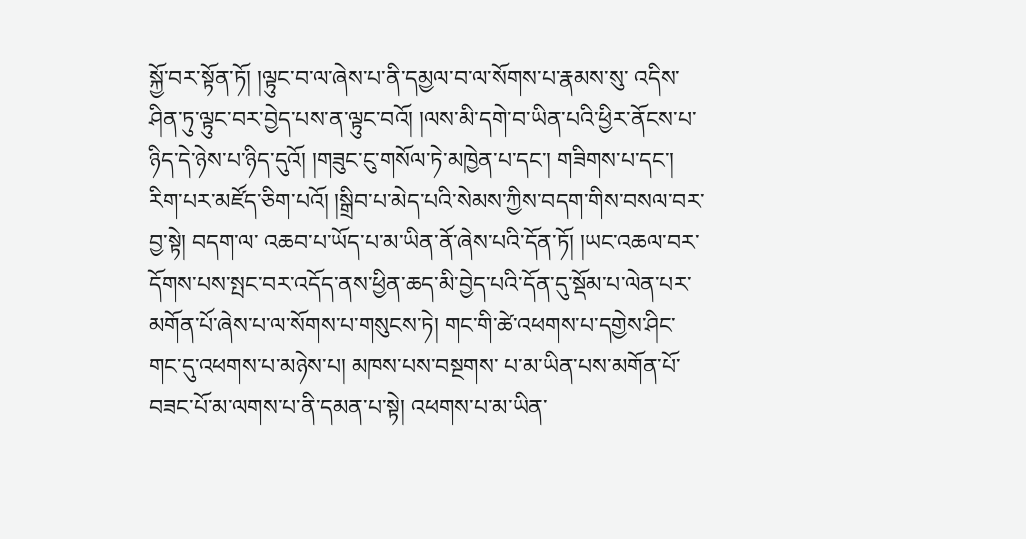སྐྱོ་བར་སྟོན་ཏོ། །ལྟུང་བ་ལ་ཞེས་པ་ནི་དམྱལ་བ་ལ་སོགས་པ་རྣམས་སུ་ འདིས་ཤིན་ཏུ་ལྟུང་བར་བྱེད་པས་ན་ལྟུང་བའོ། །ལས་མི་དགེ་བ་ཡིན་པའི་ཕྱིར་ནོངས་པ་ཉིད་དེ་ཉེས་པ་ཉིད་དུའོ། །གཟུང་ངུ་གསོལ་ཏེ་མཁྱེན་པ་དང་། གཟིགས་པ་དང་། རིག་པར་མཛོད་ཅིག་པའོ། །སྒྲིབ་པ་མེད་པའི་སེམས་ཀྱིས་བདག་གིས་བསལ་བར་བྱ་སྟེ། བདག་ལ་ འཆབ་པ་ཡོད་པ་མ་ཡིན་ནོ་ཞེས་པའི་དོན་ཏོ། །ཡང་འཆལ་བར་དོགས་པས་སྤང་བར་འདོད་ནས་ཕྱིན་ཆད་མི་བྱེད་པའི་དོན་དུ་སྡོམ་པ་ལེན་པར་མགོན་པོ་ཞེས་པ་ལ་སོགས་པ་གསུངས་ཏེ། གང་གི་ཚེ་འཕགས་པ་དགྱེས་ཤིང་གང་དུ་འཕགས་པ་མཉེས་པ། མཁས་པས་བསྔགས་ པ་མ་ཡིན་པས་མགོན་པོ་བཟང་པོ་མ་ལགས་པ་ནི་དམན་པ་སྟེ། འཕགས་པ་མ་ཡིན་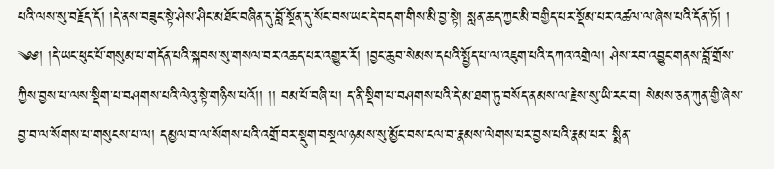པའི་ལས་སུ་བརྗོད་དོ། །དེ་ནས་བཟུང་སྟེ་ཤེས་ཤིང་མཐོང་བཞིན་དུ་བློ་སྔོན་དུ་སོང་བས་ཡང་དེ་བདག་གིས་མི་བྱ་སྟེ། སླན་ཆད་ཀྱང་མི་བགྱིད་པར་སྡོམ་པར་འཚལ་ལ་ཞེས་པའི་དོན་ཏོ། ། ༄༅། །དེ་ཡང་ཕུང་པོ་གསུམ་པ་གདོན་པའི་སྐབས་སུ་གསལ་བར་འཆད་པར་འགྱུར་རོ། །བྱང་ཆུབ་སེམས་དཔའི་སྤྱོད་པ་ལ་འཇུག་པའི་དཀའ་འགྲེལ། ཤེས་རབ་འབྱུང་གནས་བློ་གྲོས་ཀྱིས་བྱས་པ་ལས་སྡིག་པ་བཤགས་པའི་ལེའུ་སྟེ་གཉིས་པའོ།། །། བམ་པོ་བཞི་པ། ད་ནི་སྡིག་པ་བཤགས་པའི་དེ་མ་ཐག་ཏུ་བསོད་ནམས་ལ་རྗེས་སུ་ཡི་རང་བ། སེམས་ཅན་ཀུན་གྱི་ཞེས་བྱ་བ་ལ་སོགས་པ་གསུངས་པ་ལ། དམྱལ་བ་ལ་སོགས་པའི་འགྲོ་བར་སྡུག་བསྔལ་ཉམས་སུ་མྱོང་བས་ངལ་བ་རྣམས་ལེགས་པར་བྱས་པའི་རྣམ་པར་ སྨིན་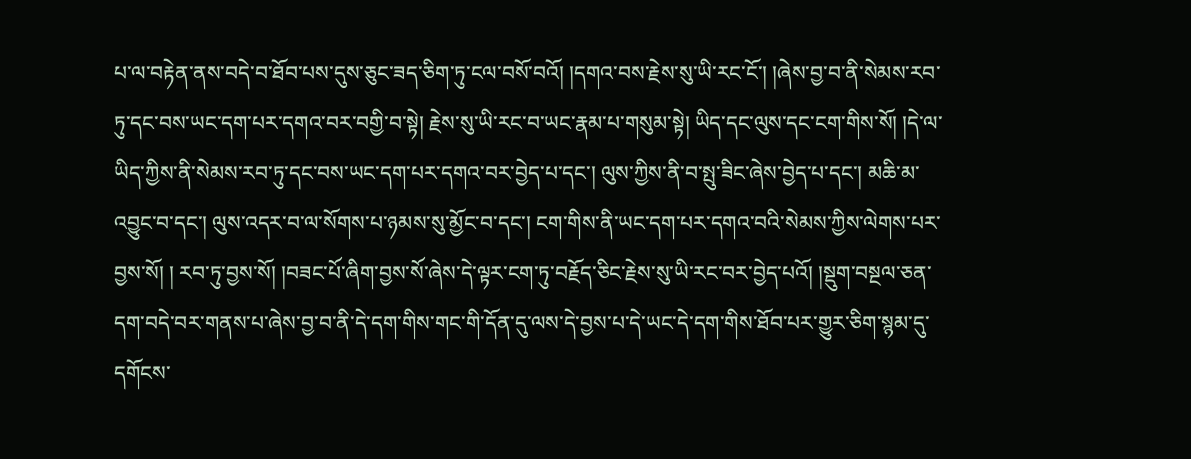པ་ལ་བརྟེན་ནས་བདེ་བ་ཐོབ་པས་དུས་ཅུང་ཟད་ཅིག་ཏུ་ངལ་བསོ་བའོ། །དགའ་བས་རྗེས་སུ་ཡི་རང་ངོ་། །ཞེས་བྱ་བ་ནི་སེམས་རབ་ཏུ་དང་བས་ཡང་དག་པར་དགའ་བར་བགྱི་བ་སྟེ། རྗེས་སུ་ཡི་རང་བ་ཡང་རྣམ་པ་གསུམ་སྟེ། ཡིད་དང་ལུས་དང་ངག་གིས་སོ། །དེ་ལ་ ཡིད་ཀྱིས་ནི་སེམས་རབ་ཏུ་དང་བས་ཡང་དག་པར་དགའ་བར་བྱེད་པ་དང་། ལུས་ཀྱིས་ནི་བ་སྤུ་ཟིང་ཞེས་བྱེད་པ་དང་། མཆི་མ་འབྱུང་བ་དང་། ལུས་འདར་བ་ལ་སོགས་པ་ཉམས་སུ་མྱོང་བ་དང་། ངག་གིས་ནི་ཡང་དག་པར་དགའ་བའི་སེམས་ཀྱིས་ལེགས་པར་བྱས་སོ། ། རབ་ཏུ་བྱས་སོ། །བཟང་པོ་ཞིག་བྱས་སོ་ཞེས་དེ་ལྟར་ངག་ཏུ་བརྗོད་ཅིང་རྗེས་སུ་ཡི་རང་བར་བྱེད་པའོ། །སྡུག་བསྔལ་ཅན་དག་བདེ་བར་གནས་པ་ཞེས་བྱ་བ་ནི་དེ་དག་གིས་གང་གི་དོན་དུ་ལས་དེ་བྱས་པ་དེ་ཡང་དེ་དག་གིས་ཐོབ་པར་གྱུར་ཅིག་སྙམ་དུ་དགོངས་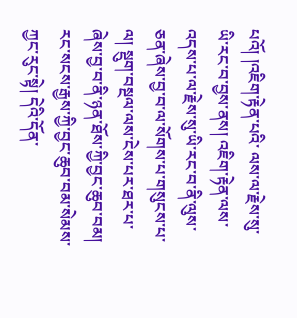པའོ། །འཇིག་རྟེན་པའི་ ལས་ལ་རྗེས་སུ་ཡི་རང་བ་བྱས་ནས། འཇིག་རྟེན་ལས་འདས་པ་ལ་རྗེས་སུ་ཡི་རང་བ་ནི་ལུས་ཅན་ཞེས་བྱ་བ་ལ་སོགས་པ་གསུངས་པ་ལ། སྡུག་བསྔལ་ལས་ངེས་པར་ཐར་པ་ཞེས་བྱ་བ་ནི་ཉན་ཐོས་ཀྱི་བྱང་ཆུབ་བམ། རང་སངས་རྒྱས་ཀྱི་བྱང་ཆུབ་བམ་སེམས་ཀྱང་རུང་སྟེ། དེའི་དོན་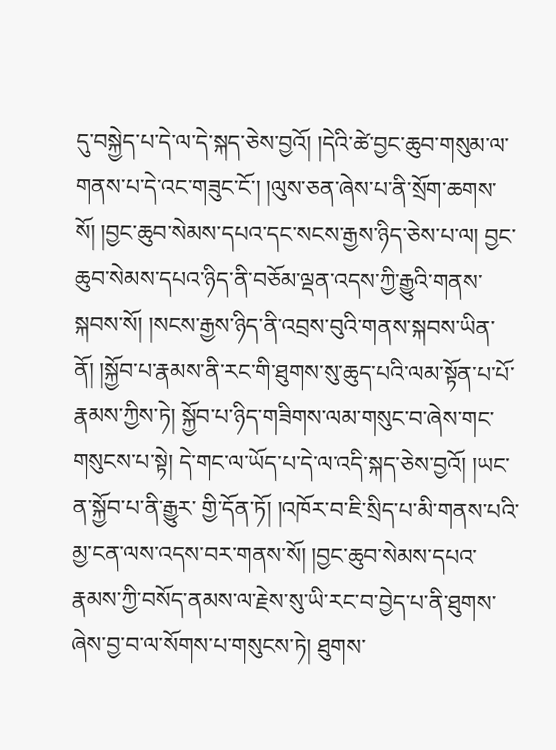དུ་བསྐྱེད་པ་དེ་ལ་དེ་སྐད་ཅེས་བྱའོ། །དེའི་ཚེ་བྱང་ཆུབ་གསུམ་ལ་གནས་པ་དེ་འང་གཟུང་ངོ་། །ལུས་ཅན་ཞེས་པ་ནི་སྲོག་ཆགས་སོ། །བྱང་ཆུབ་སེམས་དཔའ་དང་སངས་རྒྱས་ཉིད་ཅེས་པ་ལ། བྱང་ཆུབ་སེམས་དཔའ་ཉིད་ནི་བཅོམ་ལྡན་འདས་ཀྱི་རྒྱུའི་གནས་ སྐབས་སོ། །སངས་རྒྱས་ཉིད་ནི་འབྲས་བུའི་གནས་སྐབས་ཡིན་ནོ། །སྐྱོབ་པ་རྣམས་ནི་རང་གི་ཐུགས་སུ་ཆུད་པའི་ལམ་སྟོན་པ་པོ་རྣམས་ཀྱིས་ཏེ། སྐྱོབ་པ་ཉིད་གཟིགས་ལམ་གསུང་བ་ཞེས་གང་གསུངས་པ་སྟེ། དེ་གང་ལ་ཡོད་པ་དེ་ལ་འདི་སྐད་ཅེས་བྱའོ། །ཡང་ན་སྐྱོབ་པ་ནི་རྒྱུར་ གྱི་དོན་ཏོ། །འཁོར་བ་ཇི་སྲིད་པ་མི་གནས་པའི་མྱ་ངན་ལས་འདས་བར་གནས་སོ། །བྱང་ཆུབ་སེམས་དཔའ་རྣམས་ཀྱི་བསོད་ནམས་ལ་རྗེས་སུ་ཡི་རང་བ་བྱེད་པ་ནི་ཐུགས་ཞེས་བྱ་བ་ལ་སོགས་པ་གསུངས་ཏེ། ཐུགས་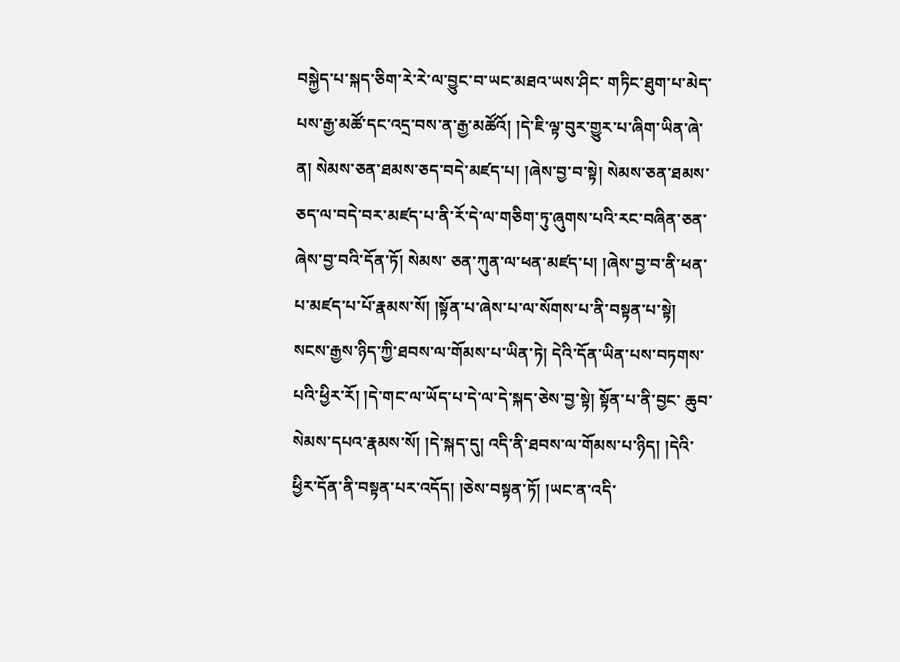བསྐྱེད་པ་སྐད་ཅིག་རེ་རེ་ལ་བྱུང་བ་ཡང་མཐའ་ཡས་ཤིང་ གཏིང་ཐུག་པ་མེད་པས་རྒྱ་མཚོ་དང་འདྲ་བས་ན་རྒྱ་མཚོའོ། །དེ་ཇི་ལྟ་བུར་གྱུར་པ་ཞིག་ཡིན་ཞེ་ན། སེམས་ཅན་ཐམས་ཅད་བདེ་མཛད་པ། །ཞེས་བྱ་བ་སྟེ། སེམས་ཅན་ཐམས་ཅད་ལ་བདེ་བར་མཛད་པ་ནི་རོ་དེ་ལ་གཅིག་ཏུ་ཞུགས་པའི་རང་བཞིན་ཅན་ཞེས་བྱ་བའི་དོན་ཏོ། སེམས་ ཅན་ཀུན་ལ་ཕན་མཛད་པ། །ཞེས་བྱ་བ་ནི་ཕན་པ་མཛད་པ་པོ་རྣམས་སོ། །སྟོན་པ་ཞེས་པ་ལ་སོགས་པ་ནི་བསྟན་པ་སྟེ། སངས་རྒྱས་ཉིད་ཀྱི་ཐབས་ལ་གོམས་པ་ཡིན་ཏེ། དེའི་དོན་ཡིན་པས་བཏགས་པའི་ཕྱིར་རོ། །དེ་གང་ལ་ཡོད་པ་དེ་ལ་དེ་སྐད་ཅེས་བྱ་སྟེ། སྟོན་པ་ནི་བྱང་ ཆུབ་སེམས་དཔའ་རྣམས་སོ། །དེ་སྐད་དུ། འདི་ནི་ཐབས་ལ་གོམས་པ་ཉིད། །དེའི་ཕྱིར་དོན་ནི་བསྟན་པར་འདོད། །ཅེས་བསྟན་ཏོ། །ཡང་ན་འདི་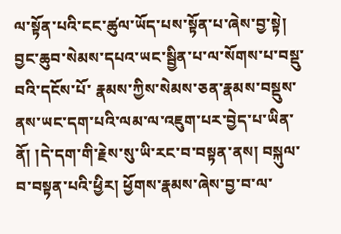ལ་སྟོན་པའི་ངང་ཚུལ་ཡོད་པས་སྟོན་པ་ཞེས་བྱ་སྟེ། བྱང་ཆུབ་སེམས་དཔའ་ཡང་སྦྱིན་པ་ལ་སོགས་པ་བསྡུ་བའི་དངོས་པོ་ རྣམས་ཀྱིས་སེམས་ཅན་རྣམས་བསྡུས་ནས་ཡང་དག་པའི་ལམ་ལ་འཇུག་པར་བྱེད་པ་ཡིན་ནོ། །དེ་དག་གི་རྗེས་སུ་ཡི་རང་བ་བསྟན་ནས། བསྐུལ་བ་བསྟན་པའི་ཕྱིར། ཕྱོགས་རྣམས་ཞེས་བྱ་བ་ལ་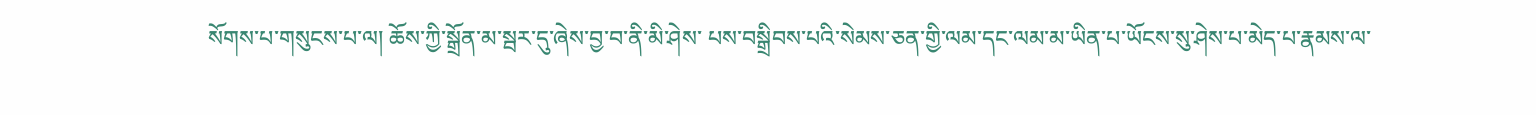སོགས་པ་གསུངས་པ་ལ། ཆོས་ཀྱི་སྒྲོན་མ་སྦར་དུ་ཞེས་བྱ་བ་ནི་མི་ཤེས་ པས་བསྒྲིབས་པའི་སེམས་ཅན་གྱི་ལམ་དང་ལམ་མ་ཡིན་པ་ཡོངས་སུ་ཤེས་པ་མེད་པ་རྣམས་ལ་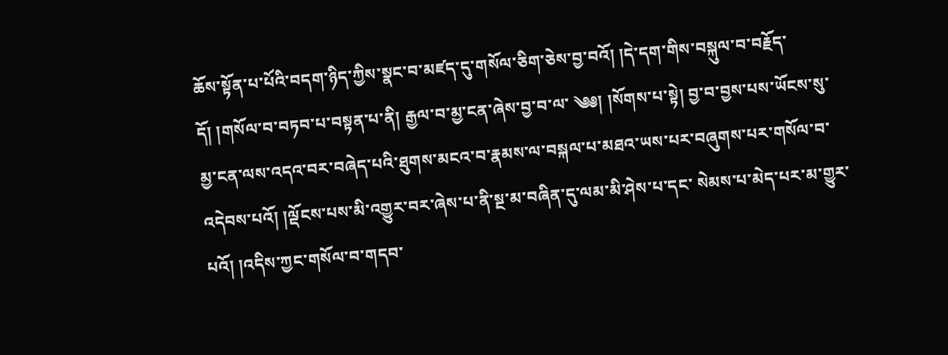ཆོས་སྟོན་པ་པོའི་བདག་ཉིད་ཀྱིས་སྣང་བ་མཛད་དུ་གསོལ་ཅིག་ཅེས་བྱ་བའོ། །དེ་དག་གིས་བསྐུལ་བ་བརྗོད་དོ། །གསོལ་བ་བཏབ་པ་བསྟན་པ་ནི། རྒྱལ་བ་མྱ་ངན་ཞེས་བྱ་བ་ལ་ ༄༅། །སོགས་པ་སྟེ། བྱ་བ་བྱས་པས་ཡོངས་སུ་མྱ་ངན་ལས་འདའ་བར་བཞེད་པའི་ཐུགས་མངའ་བ་རྣམས་ལ་བསྐལ་པ་མཐའ་ཡས་པར་བཞུགས་པར་གསོལ་བ་འདེབས་པའོ། །ལྡོངས་པས་མི་འགྱུར་བར་ཞེས་པ་ནི་སྔ་མ་བཞིན་དུ་ལམ་མི་ཤེས་པ་དང་ སེམས་པ་མེད་པར་མ་གྱུར་པའོ། །འདིས་ཀྱང་གསོལ་བ་གདབ་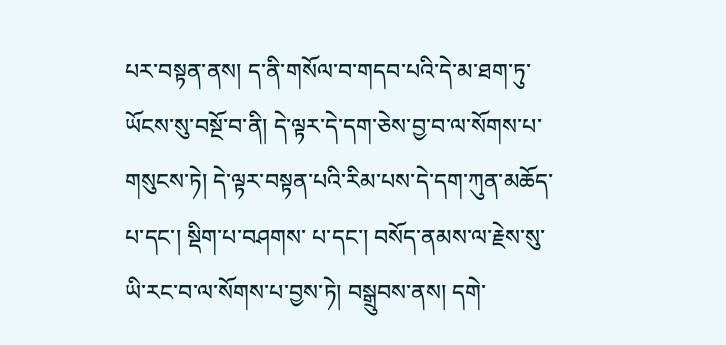པར་བསྟན་ནས། ད་ནི་གསོལ་བ་གདབ་པའི་དེ་མ་ཐག་ཏུ་ཡོངས་སུ་བསྔོ་བ་ནི། དེ་ལྟར་དེ་དག་ཅེས་བྱ་བ་ལ་སོགས་པ་གསུངས་ཏེ། དེ་ལྟར་བསྟན་པའི་རིམ་པས་དེ་དག་ཀུན་མཆོད་པ་དང་། སྡིག་པ་བཤགས་ པ་དང་། བསོད་ནམས་ལ་རྗེས་སུ་ཡི་རང་བ་ལ་སོགས་པ་བྱས་ཏེ། བསྒྲུབས་ནས། དགེ་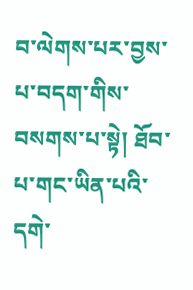བ་ལེགས་པར་བྱས་པ་བདག་གིས་བསགས་པ་སྟེ། ཐོབ་པ་གང་ཡིན་པའི་དགེ་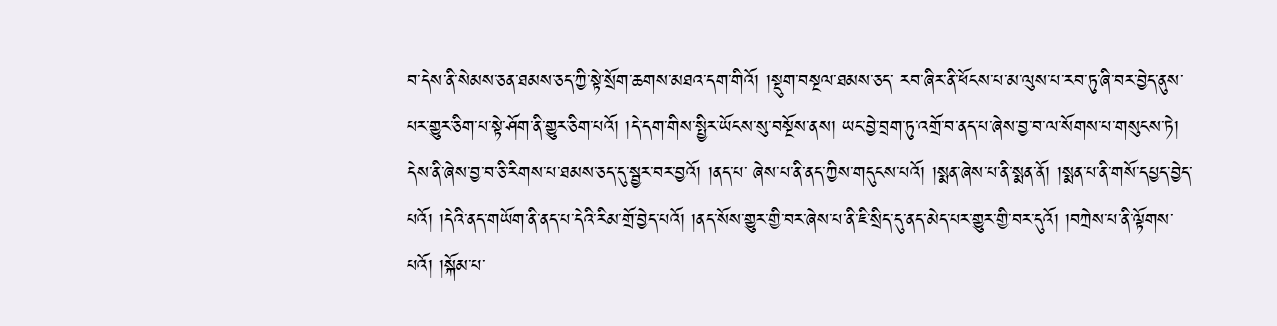བ་དེས་ནི་སེམས་ཅན་ཐམས་ཅད་ཀྱི་སྟེ་སྲོག་ཆགས་མཐའ་དག་གིའོ། །སྡུག་བསྔལ་ཐམས་ཅད་ རབ་ཞིར་ནི་ཕོངས་པ་མ་ལུས་པ་རབ་ཏུ་ཞི་བར་བྱེད་ནུས་པར་གྱུར་ཅིག་པ་སྟེ་ཤོག་ནི་གྱུར་ཅིག་པའོ། །དེ་དག་གིས་སྤྱིར་ཡོངས་སུ་བསྔོས་ནས། ཡང་བྱེ་བྲག་ཏུ་འགྲོ་བ་ནད་པ་ཞེས་བྱ་བ་ལ་སོགས་པ་གསུངས་ཏེ། དེས་ནི་ཞེས་བྱ་བ་ཅི་རིགས་པ་ཐམས་ཅད་དུ་སྦྱར་བར་བྱའོ། །ནད་པ་ ཞེས་པ་ནི་ནད་ཀྱིས་གདུངས་པའོ། །སྨན་ཞེས་པ་ནི་སྨན་ནོ། །སྨན་པ་ནི་གསོ་དཔྱད་བྱེད་པའོ། །དེའི་ནད་གཡོག་ནི་ནད་པ་དེའི་རིམ་གྲོ་བྱེད་པའོ། །ནད་སོས་གྱུར་གྱི་བར་ཞེས་པ་ནི་ཇི་སྲིད་དུ་ནད་མེད་པར་གྱུར་གྱི་བར་དུའོ། །བཀྲེས་པ་ནི་ལྟོགས་པའོ། །སྐོམ་པ་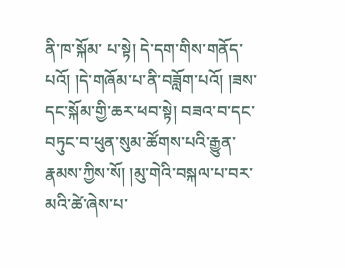ནི་ཁ་སྐོམ་ པ་སྟེ། དེ་དག་གིས་གནོད་པའོ། །དེ་གཞོམ་པ་ནི་བཟློག་པའོ། །ཟས་དང་སྐོམ་གྱི་ཆར་ཕབ་སྟེ། བཟའ་བ་དང་བཏུང་བ་ཕུན་སུམ་ཚོགས་པའི་རྒྱུན་རྣམས་ཀྱིས་སོ། །མུ་གེའི་བསྐལ་པ་བར་མའི་ཚེ་ཞེས་པ་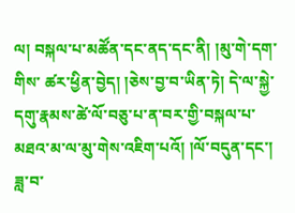ལ། བསྐལ་པ་མཚོན་དང་ནད་དང་ནི། །མུ་གེ་དག་གིས་ ཚར་ཕྱིན་བྱེད། །ཅེས་བྱ་བ་ཡིན་ཏེ། དེ་ལ་སྐྱེ་དགུ་རྣམས་ཚེ་ལོ་བཅུ་པ་ན་བར་གྱི་བསྐལ་པ་མཐའ་མ་ལ་མུ་གེས་འཇིག་པའོ། །ལོ་བདུན་དང་། ཟླ་བ་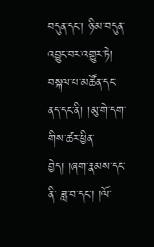བདུན་དང་། ཉི་མ་བདུན་འབྱུང་བར་འགྱུར་ཏེ། བསྐལ་པ་མཚོན་དང་ནད་དང་ནི། །མུ་གེ་དག་གིས་ཚར་ཕྱིན་བྱེད། །ཞག་རྣམས་དང་ནི་ ཟླ་བ་དང་། །ལོ་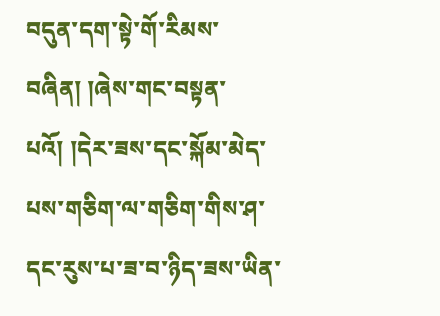བདུན་དག་སྟེ་གོ་རིམས་བཞིན། །ཞེས་གང་བསྟན་པའོ། །དེར་ཟས་དང་སྐོམ་མེད་པས་གཅིག་ལ་གཅིག་གིས་ཤ་དང་རུས་པ་ཟ་བ་ཉིད་ཟས་ཡིན་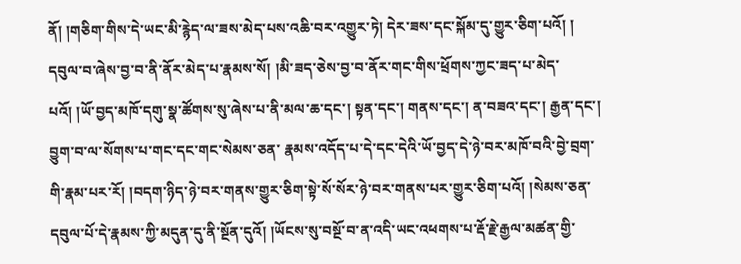ནོ། །གཅིག་གིས་དེ་ཡང་མི་རྙེད་ལ་ཟས་མེད་པས་འཆི་བར་འགྱུར་ཏེ། དེར་ཟས་དང་སྐོམ་དུ་གྱུར་ཅིག་པའོ། ། དབུལ་བ་ཞེས་བྱ་བ་ནི་ནོར་མེད་པ་རྣམས་སོ། །མི་ཟད་ཅེས་བྱ་བ་ནོར་གང་གིས་ཕྲོགས་ཀྱང་ཟད་པ་མེད་པའོ། །ཡོ་བྱད་མཁོ་དགུ་སྣ་ཚོགས་སུ་ཞེས་པ་ནི་མལ་ཆ་དང་། སྟན་དང་། གནས་དང་། ན་བཟའ་དང་། རྒྱན་དང་། བྱུག་བ་ལ་སོགས་པ་གང་དང་གང་སེམས་ཅན་ རྣམས་འདོད་པ་དེ་དང་དེའི་ཡོ་བྱད་དེ་ཉེ་བར་མཁོ་བའི་བྱེ་བྲག་གི་རྣམ་པར་རོ། །བདག་ཉིད་ཉེ་བར་གནས་གྱུར་ཅིག་སྟེ་སོ་སོར་ཉེ་བར་གནས་པར་གྱུར་ཅིག་པའོ། །སེམས་ཅན་དབུལ་པོ་དེ་རྣམས་ཀྱི་མདུན་དུ་ནི་སྔོན་དུའོ། །ཡོངས་སུ་བསྔོ་བ་ན་འདི་ཡང་འཕགས་པ་རྡོ་རྗེ་རྒྱལ་མཚན་གྱི་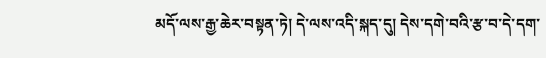མདོ་ལས་རྒྱ་ཆེར་བསྟན་ཏེ། དེ་ལས་འདི་སྐད་དུ། དེས་དགེ་བའི་རྩ་བ་དེ་དག་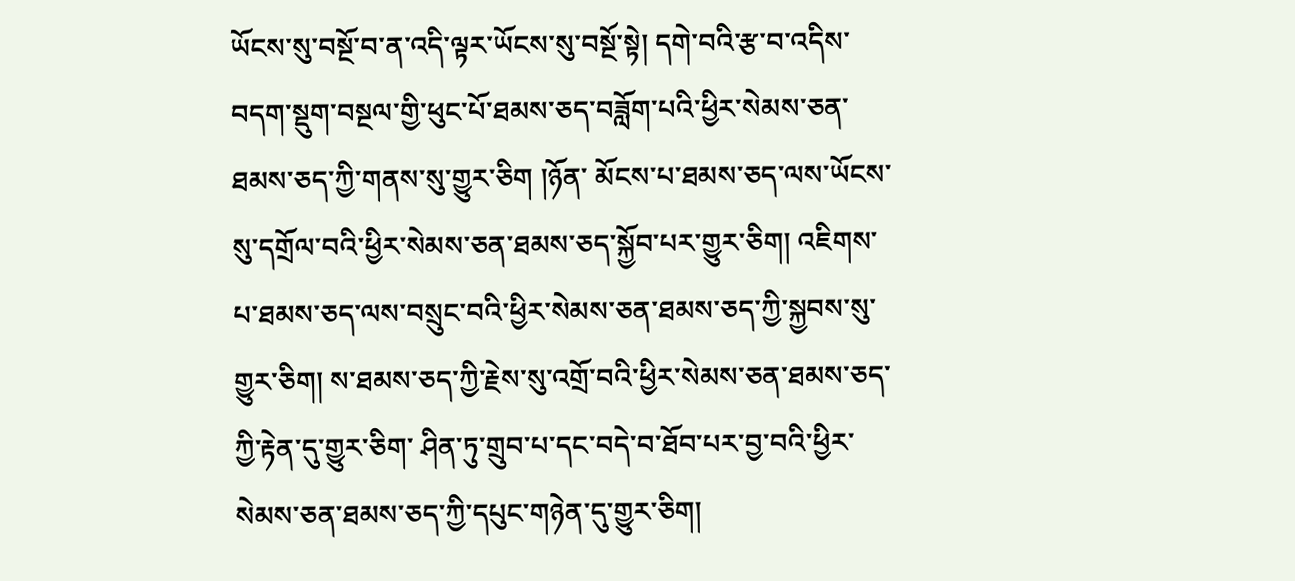ཡོངས་སུ་བསྔོ་བ་ན་འདི་ལྟར་ཡོངས་སུ་བསྔོ་སྟེ། དགེ་བའི་རྩ་བ་འདིས་བདག་སྡུག་བསྔལ་གྱི་ཕུང་པོ་ཐམས་ཅད་བཟློག་པའི་ཕྱིར་སེམས་ཅན་ཐམས་ཅད་ཀྱི་གནས་སུ་གྱུར་ཅིག །ཉོན་ མོངས་པ་ཐམས་ཅད་ལས་ཡོངས་སུ་དགྲོལ་བའི་ཕྱིར་སེམས་ཅན་ཐམས་ཅད་སྐྱོབ་པར་གྱུར་ཅིག། འཇིགས་པ་ཐམས་ཅད་ལས་བསྲུང་བའི་ཕྱིར་སེམས་ཅན་ཐམས་ཅད་ཀྱི་སྐྱབས་སུ་གྱུར་ཅིག། ས་ཐམས་ཅད་ཀྱི་རྗེས་སུ་འགྲོ་བའི་ཕྱིར་སེམས་ཅན་ཐམས་ཅད་ཀྱི་རྟེན་དུ་གྱུར་ཅིག་ ཤིན་ཏུ་གྲུབ་པ་དང་བདེ་བ་ཐོབ་པར་བྱ་བའི་ཕྱིར་སེམས་ཅན་ཐམས་ཅད་ཀྱི་དཔུང་གཉེན་དུ་གྱུར་ཅིག།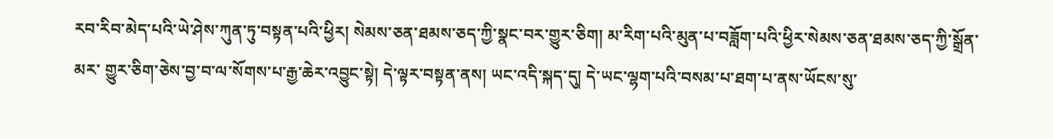རབ་རིབ་མེད་པའི་ཡེ་ཤེས་ཀུན་ཏུ་བསྟན་པའི་ཕྱིར། སེམས་ཅན་ཐམས་ཅད་ཀྱི་སྣང་བར་གྱུར་ཅིག། མ་རིག་པའི་མུན་པ་བཟློག་པའི་ཕྱིར་སེམས་ཅན་ཐམས་ཅད་ཀྱི་སྒྲོན་མར་ གྱུར་ཅིག་ཅེས་བྱ་བ་ལ་སོགས་པ་རྒྱ་ཆེར་འབྱུང་སྟེ། དེ་ལྟར་བསྟན་ནས། ཡང་འདི་སྐད་དུ། དེ་ཡང་ལྷག་པའི་བསམ་པ་ཐག་པ་ནས་ཡོངས་སུ་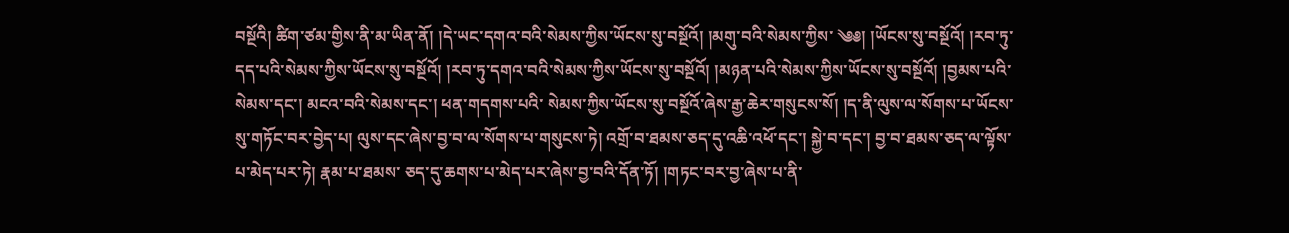བསྔོའི། ཚིག་ཙམ་གྱིས་ནི་མ་ཡིན་ནོ། །དེ་ཡང་དགའ་བའི་སེམས་ཀྱིས་ཡོངས་སུ་བསྔོའོ། །མགུ་བའི་སེམས་ཀྱིས་ ༄༅། །ཡོངས་སུ་བསྔོའོ། །རབ་ཏུ་དད་པའི་སེམས་ཀྱིས་ཡོངས་སུ་བསྔོའོ། །རབ་ཏུ་དགའ་བའི་སེམས་ཀྱིས་ཡོངས་སུ་བསྔོའོ། །མཉན་པའི་སེམས་ཀྱིས་ཡོངས་སུ་བསྔོའོ། །བྱམས་པའི་སེམས་དང་། མངའ་བའི་སེམས་དང་། ཕན་གདགས་པའི་ སེམས་ཀྱིས་ཡོངས་སུ་བསྔོའོ་ཞེས་རྒྱ་ཆེར་གསུངས་སོ། །ད་ནི་ལུས་ལ་སོགས་པ་ཡོངས་སུ་གཏོང་བར་བྱེད་པ། ལུས་དང་ཞེས་བྱ་བ་ལ་སོགས་པ་གསུངས་ཏེ། འགྲོ་བ་ཐམས་ཅད་དུ་འཆི་འཕོ་དང་། སྐྱེ་བ་དང་། བྱ་བ་ཐམས་ཅད་ལ་ལྟོས་པ་མེད་པར་ཏེ། རྣམ་པ་ཐམས་ ཅད་དུ་ཆགས་པ་མེད་པར་ཞེས་བྱ་བའི་དོན་ཏོ། །གཏང་བར་བྱ་ཞེས་པ་ནི་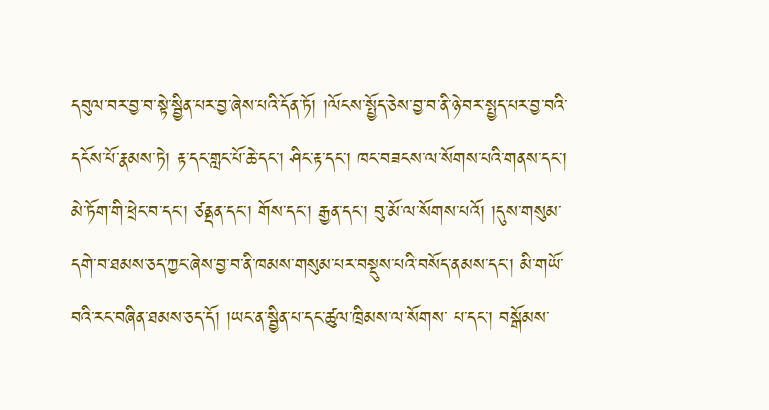དབུལ་བར་བྱ་བ་སྟེ་སྦྱིན་པར་བྱ་ཞེས་པའི་དོན་ཏོ། །ལོངས་སྤྱོད་ཅེས་བྱ་བ་ནི་ཉེ་བར་སྤྱད་པར་བྱ་བའི་དངོས་པོ་རྣམས་ཏེ། རྟ་དང་གླང་པོ་ཆེ་དང་། ཤིང་རྟ་དང་། ཁང་བཟངས་ལ་སོགས་པའི་གནས་དང་། མེ་ཏོག་གི་ཕྲེང་བ་དང་། ཙནྡན་དང་། གོས་དང་། རྒྱན་དང་། བུ་མོ་ལ་སོགས་པའོ། །དུས་གསུམ་དགེ་བ་ཐམས་ཅད་ཀྱང་ཞེས་བྱ་བ་ནི་ཁམས་གསུམ་པར་བསྡུས་པའི་བསོད་ནམས་དང་། མི་གཡོ་བའི་རང་བཞིན་ཐམས་ཅད་དོ། །ཡང་ན་སྦྱིན་པ་དང་ཚུལ་ཁྲིམས་ལ་སོགས་ པ་དང་། བསྒོམས་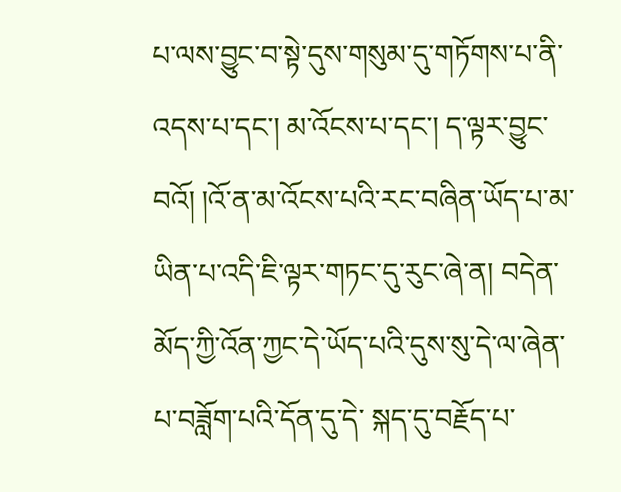པ་ལས་བྱུང་བ་སྟེ་དུས་གསུམ་དུ་གཏོགས་པ་ནི་འདས་པ་དང་། མ་འོངས་པ་དང་། ད་ལྟར་བྱུང་བའོ། །འོ་ན་མ་འོངས་པའི་རང་བཞིན་ཡོད་པ་མ་ཡིན་པ་འདི་ཇི་ལྟར་གཏང་དུ་རུང་ཞེ་ན། བདེན་མོད་ཀྱི་འོན་ཀྱང་དེ་ཡོད་པའི་དུས་སུ་དེ་ལ་ཞེན་པ་བཟློག་པའི་དོན་དུ་དེ་ སྐད་དུ་བརྗོད་པ་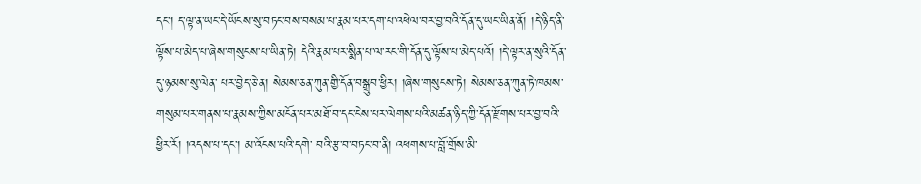དང་། ད་ལྟ་ན་ཡང་དེ་ཡོངས་སུ་བཏང་བས་བསམ་པ་རྣམ་པར་དག་པ་འཕེལ་བར་བྱ་བའི་དོན་དུ་ཡང་ཡིན་ནོ། །དེ་ཉིད་ནི་ལྟོས་པ་མེད་པ་ཞེས་གསུངས་པ་ཡིན་ཏེ། དེའི་རྣམ་པར་སྨིན་པ་ལ་རང་གི་དོན་དུ་ལྟོས་པ་མེད་པའོ། །དེ་ལྟར་ན་སུའི་དོན་དུ་ཉམས་སུ་ལེན་ པར་བྱེད་ཅེ་ན། སེམས་ཅན་ཀུན་གྱི་དོན་བསྒྲུབ་ཕྱིར། །ཞེས་གསུངས་ཏེ། སེམས་ཅན་ཀུན་ཏེ་ཁམས་གསུམ་པར་གནས་པ་རྣམས་ཀྱིས་མངོན་པར་མཐོ་བ་དང་ངེས་པར་ལེགས་པའི་མཚན་ཉིད་ཀྱི་དོན་རྫོགས་པར་བྱ་བའི་ཕྱིར་རོ། །འདས་པ་དང་། མ་འོངས་པའི་དགེ་ བའི་རྩ་བ་བཏང་བ་ནི། འཕགས་པ་བློ་གྲོས་མི་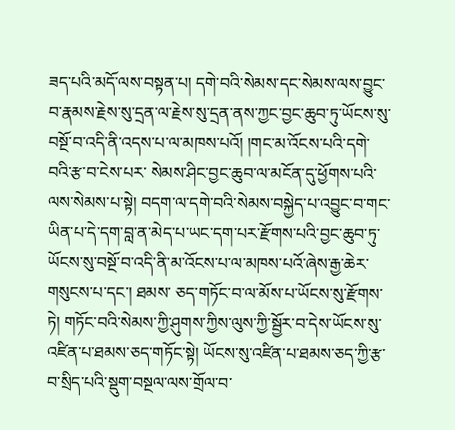ཟད་པའི་མདོ་ལས་བསྟན་པ། དགེ་བའི་སེམས་དང་སེམས་ལས་བྱུང་བ་རྣམས་རྗེས་སུ་དྲན་ལ་རྗེས་སུ་དྲན་ནས་ཀྱང་བྱང་ཆུབ་ཏུ་ཡོངས་སུ་བསྔོ་བ་འདི་ནི་འདས་པ་ལ་མཁས་པའོ། །གང་མ་འོངས་པའི་དགེ་བའི་རྩ་བ་ངེས་པར་ སེམས་ཤིང་བྱང་ཆུབ་ལ་མངོན་དུ་ཕྱོགས་པའི་ལས་སེམས་པ་སྟེ། བདག་ལ་དགེ་བའི་སེམས་བསྐྱེད་པ་འབྱུང་བ་གང་ཡིན་པ་དེ་དག་བླ་ན་མེད་པ་ཡང་དག་པར་རྫོགས་པའི་བྱང་ཆུབ་ཏུ་ཡོངས་སུ་བསྔོ་བ་འདི་ནི་མ་འོངས་པ་ལ་མཁས་པའོ་ཞེས་རྒྱ་ཆེར་གསུངས་པ་དང་། ཐམས་ ཅད་གཏོང་བ་ལ་མོས་པ་ཡོངས་སུ་རྫོགས་ཏེ། གཏོང་བའི་སེམས་ཀྱི་ཤུགས་ཀྱིས་ལུས་ཀྱི་སྦྱོར་བ་དེས་ཡོངས་སུ་འཛིན་པ་ཐམས་ཅད་གཏོང་སྟེ། ཡོངས་སུ་འཛིན་པ་ཐམས་ཅད་ཀྱི་རྩ་བ་སྲིད་པའི་སྡུག་བསྔལ་ལས་གྲོལ་བ་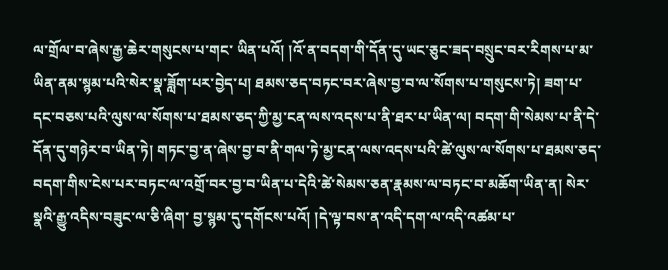ལ་གྲོལ་བ་ཞེས་རྒྱ་ཆེར་གསུངས་པ་གང་ ཡིན་པའོ། །འོ་ན་བདག་གི་དོན་དུ་ཡང་ཅུང་ཟད་བསྲུང་བར་རིགས་པ་མ་ཡིན་ནམ་སྙམ་པའི་སེར་སྣ་ཟློག་པར་བྱེད་པ། ཐམས་ཅད་བཏང་བར་ཞེས་བྱ་བ་ལ་སོགས་པ་གསུངས་ཏེ། ཟག་པ་དང་བཅས་པའི་ལུས་ལ་སོགས་པ་ཐམས་ཅད་ཀྱི་མྱ་ངན་ལས་འདས་པ་ནི་ཐར་པ་ཡིན་ལ། བདག་གི་སེམས་པ་ནི་དེ་དོན་དུ་གཉེར་བ་ཡིན་ཏེ། གཏང་བྱ་ན་ཞེས་བྱ་བ་ནི་གལ་ཏེ་མྱ་ངན་ལས་འདས་པའི་ཚེ་ལུས་ལ་སོགས་པ་ཐམས་ཅད་བདག་གིས་ངེས་པར་བཏང་ལ་འགྲོ་བར་བྱ་བ་ཡིན་པ་དེའི་ཚེ་སེམས་ཅན་རྣམས་ལ་བཏང་བ་མཆོག་ཡིན་ན། སེར་སྣའི་རྒྱུ་འདིས་བཟུང་ལ་ཅི་ཞིག་ བྱ་སྙམ་དུ་དགོངས་པའོ། །དེ་ལྟ་བས་ན་འདི་དག་ལ་འདི་འཚམ་པ་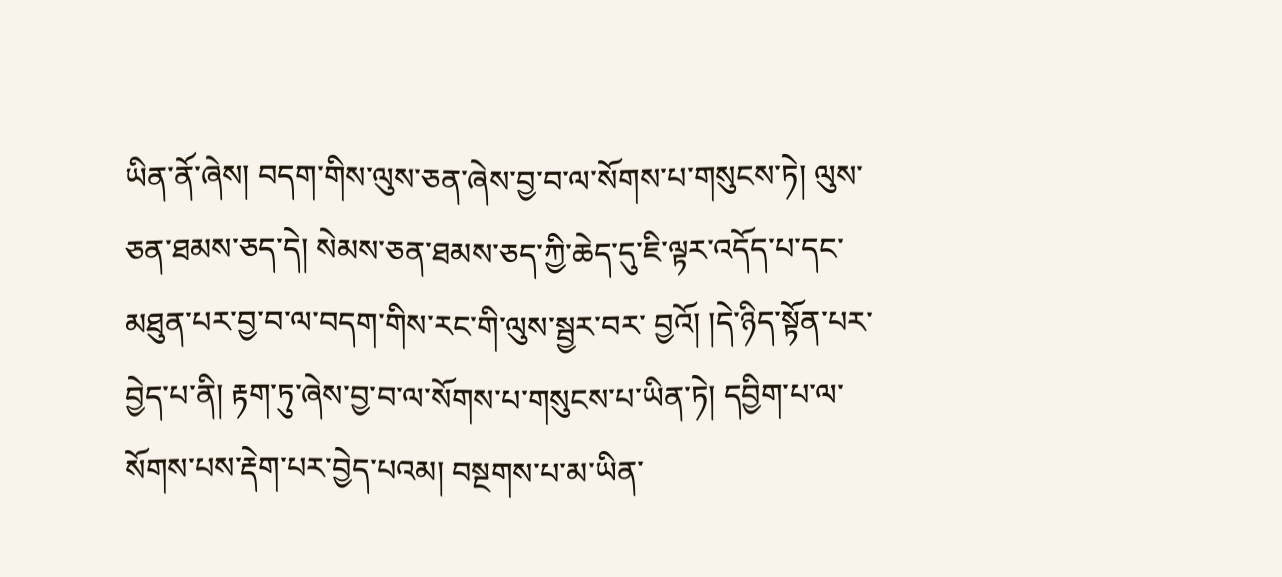ཡིན་ནོ་ཞེས། བདག་གིས་ལུས་ཅན་ཞེས་བྱ་བ་ལ་སོགས་པ་གསུངས་ཏེ། ལུས་ཅན་ཐམས་ཅད་དེ། སེམས་ཅན་ཐམས་ཅད་ཀྱི་ཆེད་དུ་ཇི་ལྟར་འདོད་པ་དང་མཐུན་པར་བྱ་བ་ལ་བདག་གིས་རང་གི་ལུས་སྦྱར་བར་ བྱའོ། །དེ་ཉིད་སྟོན་པར་བྱེད་པ་ནི། རྟག་ཏུ་ཞེས་བྱ་བ་ལ་སོགས་པ་གསུངས་པ་ཡིན་ཏེ། དབྱིག་པ་ལ་སོགས་པས་རྡེག་པར་བྱེད་པའམ། བསྔགས་པ་མ་ཡིན་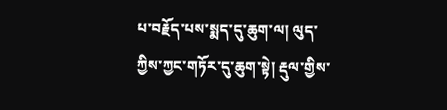པ་བརྗོད་པས་སྨད་དུ་ཆུག་ལ། ལུད་ཀྱིས་ཀྱང་གཏོར་དུ་ཆུག་སྟེ། རྡུལ་གྱིས་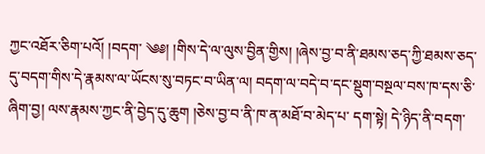ཀྱང་འཐོར་ཅིག་པའོ། །བདག་ ༄༅། །གིས་དེ་ལ་ལུས་བྱིན་གྱིས། །ཞེས་བྱ་བ་ནི་ཐམས་ཅད་ཀྱི་ཐམས་ཅད་དུ་བདག་གིས་དེ་རྣམས་ལ་ཡོངས་སུ་བཏང་བ་ཡིན་ལ། བདག་ལ་བདེ་བ་དང་སྡུག་བསྔལ་བས་ཁ་དས་ཅི་ཞིག་བྱ། ལས་རྣམས་ཀྱང་ནི་བྱེད་དུ་ཆུག །ཅེས་བྱ་བ་ནི་ཁ་ན་མཐོ་བ་མེད་པ་ དག་སྟེ། དེ་ཉིད་ནི་བདག་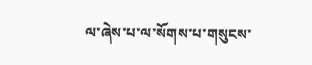ལ་ཞེས་པ་ལ་སོགས་པ་གསུངས་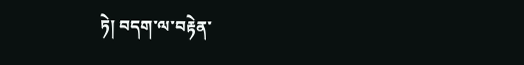ཏེ། བདག་ལ་བརྟེན་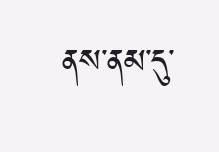ནས་ནམ་དུ་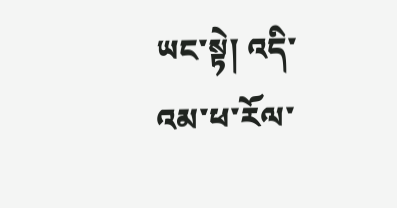ཡང་སྟེ། འདི་འམ་ཕ་རོལ་